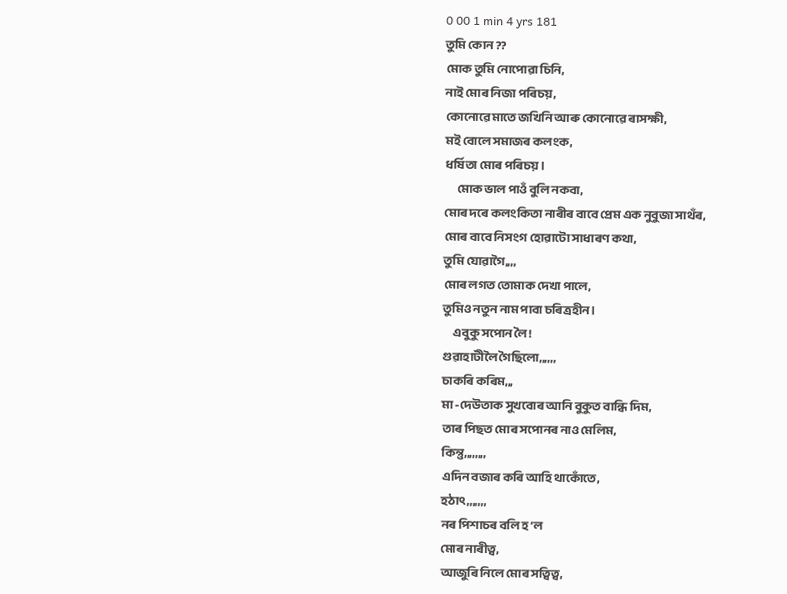0 00 1 min 4 yrs 181
তুমি কোন ??
মোক তুমি নোপোৱা চিনি,
নাই মোৰ নিজা পৰিচয়,
কোনোৱে মাতে জখিনি আৰু কোনোৱে ৰাসক্ষী,
মই বোলে সমাজৰ কলংক,
ধৰ্ষিতা মোৰ পৰিচয়।
      মোক ভাল পাওঁ বুলি নকবা,
মোৰ দৰে কলংকিতা নাৰীৰ বাবে প্ৰেম এক নুবুজা সাথঁৰ,
মোৰ বাবে নিসংগ হোৱাটো সাধাৰণ কথা,
তুমি যোৱাগৈ,,,,
মোৰ লগত তোমাক দেখা পালে,
তুমিও নতুন নাম পাবা চৰিত্ৰহীন।
     এবুকু সপোন লৈ!
গুৱাহাটীলৈ গৈছিলো,,,,,,
চাকৰি কৰিম,,,
মা -দেউতাক সুখবোৰ আনি বুকুত বান্ধি দিম,
তাৰ পিছত মোৰ সপোনৰ নাও মেলিম,
কিন্তু,,,,,,,,
এদিন বজাৰ কৰি আহি থাকোঁতে,
হঠাৎ,,,,,,,
নৰ পিশাচৰ বলি হ’ল
মোৰ নাৰীত্ব,
আজুৰি নিলে মোৰ সত্বিত্ব,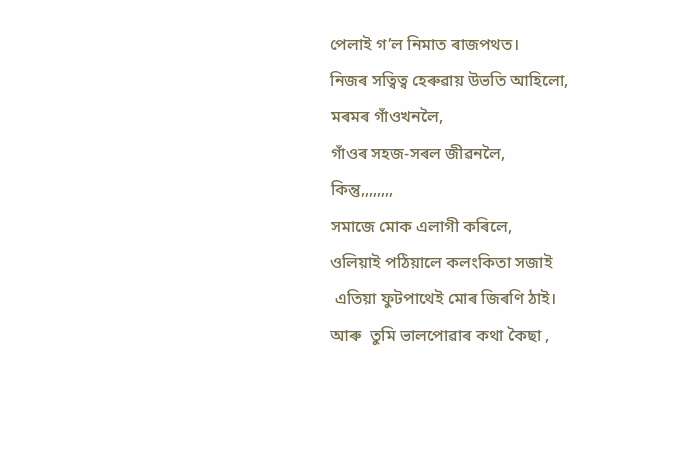পেলাই গ’ল নিমাত ৰাজপথত।
নিজৰ সত্বিত্ব হেৰুৱায় উভতি আহিলো,
মৰমৰ গাঁওখনলৈ,
গাঁওৰ সহজ-সৰল জীৱনলৈ,
কিন্তু,,,,,,,,
সমাজে মোক এলাগী কৰিলে,
ওলিয়াই পঠিয়ালে কলংকিতা সজাই
 এতিয়া ফুটপাথেই মোৰ জিৰণি ঠাই।
আৰু  তুমি ভালপোৱাৰ কথা কৈছা ,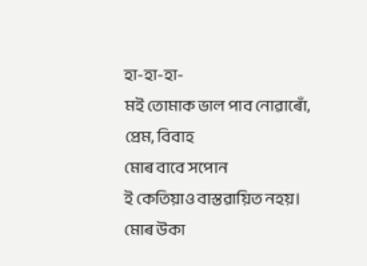হা-হা-হা-
মই তোমাক ভাল পাব নোৱাৰোঁ,
প্ৰেম, বিবাহ
মোৰ বাবে সপোন
ই কেতিয়াও বাস্তৱায়িত নহয়।
মোৰ উকা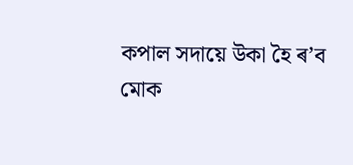কপাল সদায়ে উকা হৈ ৰ’ব
মোক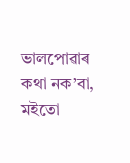ভালপোৱাৰ কথা নক’বা,
মইতো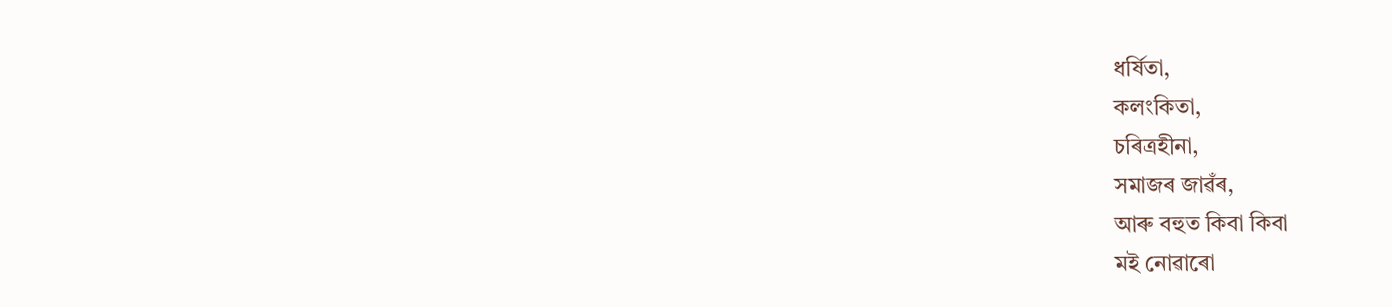ধৰ্ষিতা,
কলংকিতা,
চৰিত্ৰহীনা,
সমাজৰ জাৱঁৰ,
আৰু বহুত কিবা কিবা
মই নোৱাৰো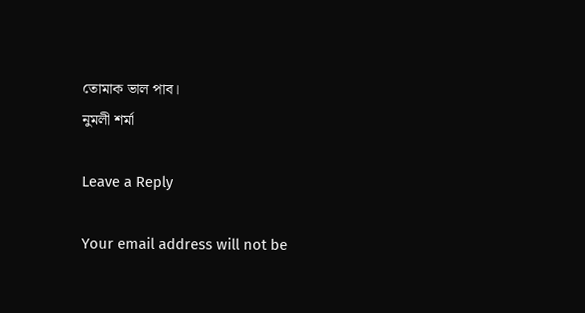তোমাক ভাল পাব।
নুমলী শৰ্মা

Leave a Reply

Your email address will not be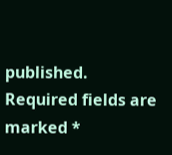published. Required fields are marked *